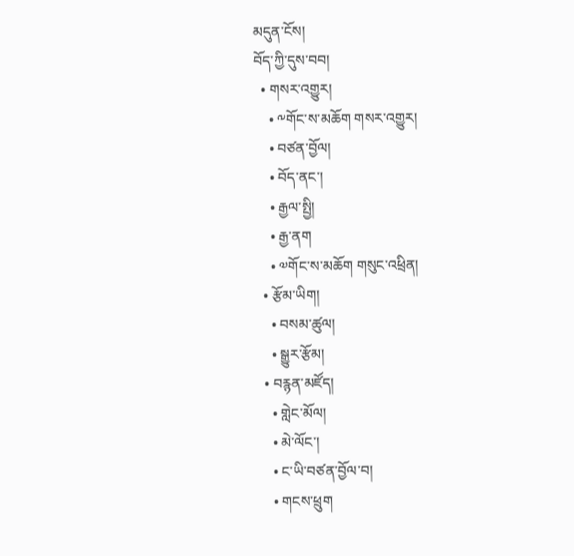མདུན་ངོས།
བོད་ཀྱི་དུས་བབ།
  • གསར་འགྱུར།
    • ༸གོང་ས་མཆོག གསར་འགྱུར།
    • བཙན་བྱོལ།
    • བོད་ནང་།
    • རྒྱལ་སྤྱི།
    • རྒྱ་ནག
    • ༧གོང་ས་མཆོག གསུང་འཕྲིན།
  • རྩོམ་ཡིག།
    • བསམ་ཚུལ།
    • སྒྱུར་རྩོམ།
  • བརྙན་མཛོད།
    • གླེང་མོལ།
    • མེ་ལོང་།
    • ང་ཡི་བཙན་བྱོལ་བ།
    • གངས་ཕྲུག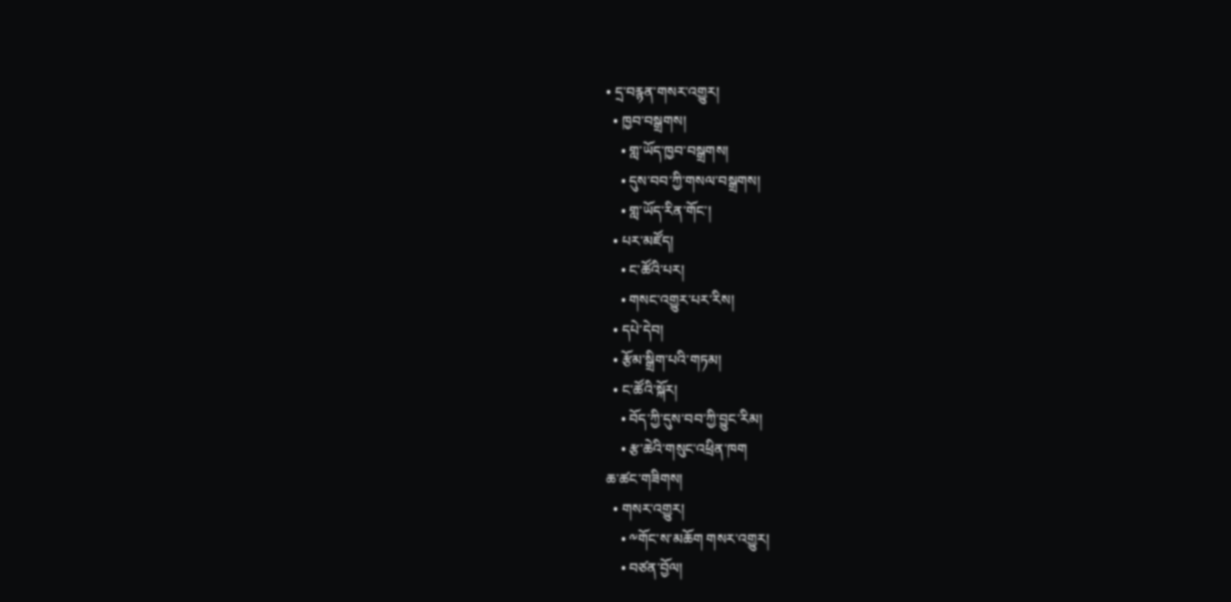• དྲ་བརྙན་གསར་འགྱུར།
  • ཁྱབ་བསྒྲགས།
    • གླ་ཡོད་ཁྱབ་བསྒྲགས།
    • དུས་བབ་ཀྱི་གསལ་བསྒྲགས།
    • གླ་ཡོད་རིན་གོང་།
  • པར་མཛོད།
    • ང་ཚོའི་པར།
    • གསང་འགྱུར་པར་རིས།
  • དཔེ་དེབ།
  • རྩོམ་སྒྲིག་པའི་གཏམ།
  • ང་ཚོའི་སྐོར།
    • བོད་ཀྱི་དུས་བབ་ཀྱི་བྱུང་རིམ།
    • རྩ་ཆེའི་གསུང་འཕྲིན་ཁག
ཆ་ཚང་གཟིགས།
  • གསར་འགྱུར།
    • ༸གོང་ས་མཆོག གསར་འགྱུར།
    • བཙན་བྱོལ།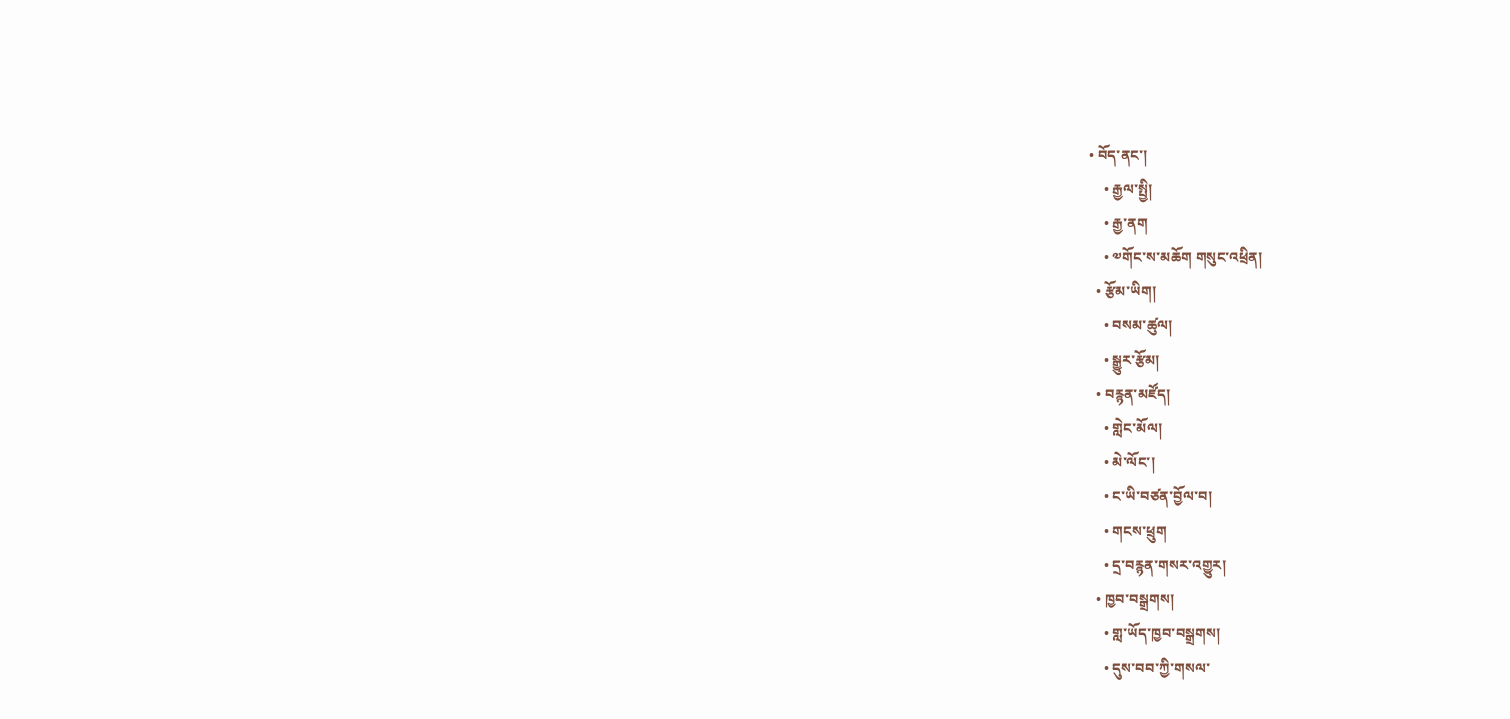• བོད་ནང་།
    • རྒྱལ་སྤྱི།
    • རྒྱ་ནག
    • ༧གོང་ས་མཆོག གསུང་འཕྲིན།
  • རྩོམ་ཡིག།
    • བསམ་ཚུལ།
    • སྒྱུར་རྩོམ།
  • བརྙན་མཛོད།
    • གླེང་མོལ།
    • མེ་ལོང་།
    • ང་ཡི་བཙན་བྱོལ་བ།
    • གངས་ཕྲུག
    • དྲ་བརྙན་གསར་འགྱུར།
  • ཁྱབ་བསྒྲགས།
    • གླ་ཡོད་ཁྱབ་བསྒྲགས།
    • དུས་བབ་ཀྱི་གསལ་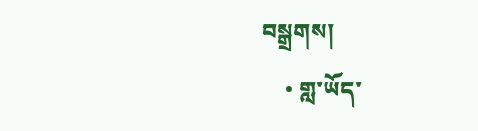བསྒྲགས།
    • གླ་ཡོད་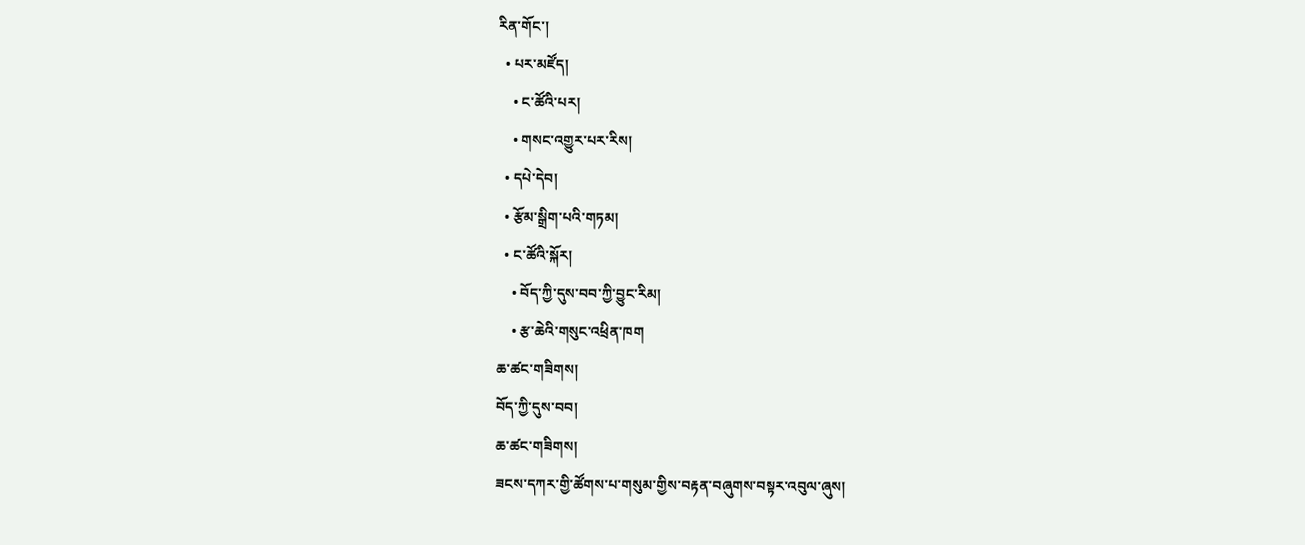རིན་གོང་།
  • པར་མཛོད།
    • ང་ཚོའི་པར།
    • གསང་འགྱུར་པར་རིས།
  • དཔེ་དེབ།
  • རྩོམ་སྒྲིག་པའི་གཏམ།
  • ང་ཚོའི་སྐོར།
    • བོད་ཀྱི་དུས་བབ་ཀྱི་བྱུང་རིམ།
    • རྩ་ཆེའི་གསུང་འཕྲིན་ཁག
ཆ་ཚང་གཟིགས།
བོད་ཀྱི་དུས་བབ།
ཆ་ཚང་གཟིགས།
ཟངས་དཀར་གྱི་ཚོགས་པ་གསུམ་གྱིས་བརྟན་བཞུགས་བསྟར་འབུལ་ཞུས།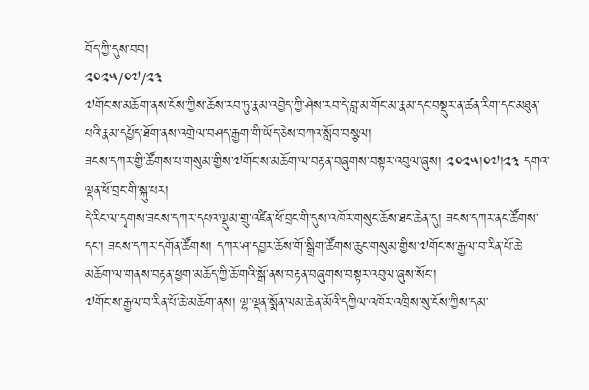བོད་ཀྱི་དུས་བབ།
༢༠༢༥/༠༧/༢༣
༧གོང་ས་མཆོག་ནས་ངོས་ཀྱིས་ཆོས་རབ་ཏུ་རྣམ་འབྱེད་ཀྱི་ཤེས་རབ་དེ་བླ་མ་གོང་མ་རྣམ་དང་བསྡུར་ན་ཚན་རིག་དང་མཐུན་པའི་རྣམ་དཔྱོད་ཐོག་ནས་འགྲེལ་བཤད་རྒྱག་གི་ཡོད་ཅེས་བཀའ་སློབ་བསྩལ།
ཟངས་དཀར་གྱི་ཚོགས་པ་གསུམ་གྱིས་༧གོང་ས་མཆོག་ལ་བརྟན་བཞུགས་བསྟར་འབུལ་ཞུས། ༢༠༢༥།༠༧།༢༣ དགའ་ལྡན་ཕོ་བྲང་གི་སྐུ་པར།
དེ་རིང་ལ་དྭགས་ཟངས་དཀར་དཔའ་ལྡུམ་གྲུ་འཛིན་ཕོ་བྲང་གི་དུས་འཁོར་གསུང་ཆོས་ཐང་ཆེན་དུ། ཟངས་དཀར་ནང་ཚོགས་དང་། ཟངས་དཀར་དགོན་ཚོགས། དཀར་ཤ་དབྱར་ཆོས་གོ་སྒྲིག་ཚོགས་ཆུང་གསུམ་གྱིས་༧གོང་ས་རྒྱལ་བ་རིན་པོ་ཆེ་མཆོག་ལ་གནས་བརྟན་ཕྱག་མཆོད་ཀྱི་ཆོ་གའི་སྒོ་ནས་བརྟན་བཞུགས་བསྟར་འབུལ་ཞུས་སོང་།
༧གོང་ས་རྒྱལ་བ་རིན་པོ་ཆེ་མཆོག་ནས། ལྷ་ལྡན་སྨོན་ལམ་ཆེན་མོའི་དཀྱིལ་འཁོར་འཁྲིས་སུ་ངོས་ཀྱིས་དམ་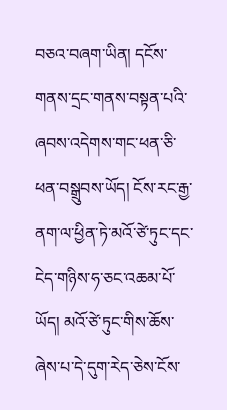བཅའ་བཞག་ཡིན། དངོས་གནས་དྲང་གནས་བསྟན་པའི་ཞབས་འདེགས་གང་ཕན་ཅི་ཕན་བསྒྲུབས་ཡོད། ངོས་རང་རྒྱ་ནག་ལ་ཕྱིན་ཏེ་མའོ་ཙེ་ཏུང་དང་ངེད་གཉིས་ཧ་ཅང་འཆམ་པོ་ཡོད། མའོ་ཙེ་ཏུང་གིས་ཆོས་ཞེས་པ་དེ་དུག་རེད་ཅེས་ངོས་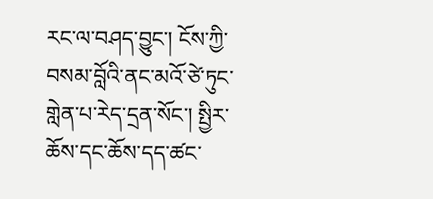རང་ལ་བཤད་བྱུང་། ངོས་ཀྱི་བསམ་བློའི་ནང་མའོ་ཙེ་ཏུང་གླེན་པ་རེད་དྲན་སོང་། སྤྱིར་ཆོས་དང་ཆོས་དད་ཚང་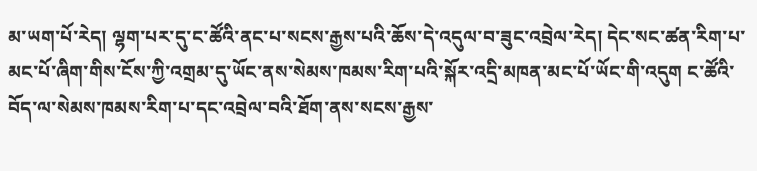མ་ཡག་པོ་རེད། ལྷག་པར་དུ་ང་ཚོའི་ནང་པ་སངས་རྒྱས་པའི་ཆོས་དེ་འདུལ་བ་ཟུང་འབྲེལ་རེད། དེང་སང་ཚན་རིག་པ་མང་པོ་ཞིག་གིས་ངོས་ཀྱི་འགྲམ་དུ་ཡོང་ནས་སེམས་ཁམས་རིག་པའི་སྐོར་འདྲི་མཁན་མང་པོ་ཡོང་གི་འདུག ང་ཚོའི་བོད་ལ་སེམས་ཁམས་རིག་པ་དང་འབྲེལ་བའི་ཐོག་ནས་སངས་རྒྱས་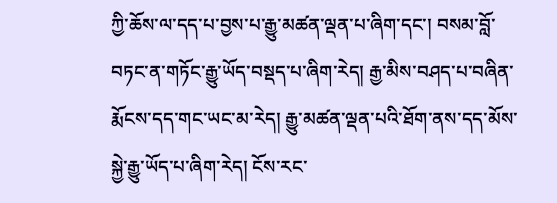ཀྱི་ཆོས་ལ་དད་པ་བྱས་པ་རྒྱུ་མཚན་ལྡན་པ་ཞིག་དང་། བསམ་བློ་བཏང་ན་གཏོང་རྒྱུ་ཡོད་བསྡད་པ་ཞིག་རེད། རྒྱ་མིས་བཤད་པ་བཞིན་རྨོངས་དད་གང་ཡང་མ་རེད། རྒྱུ་མཚན་ལྡན་པའི་ཐོག་ནས་དད་མོས་སྐྱེ་རྒྱུ་ཡོད་པ་ཞིག་རེད། ངོས་རང་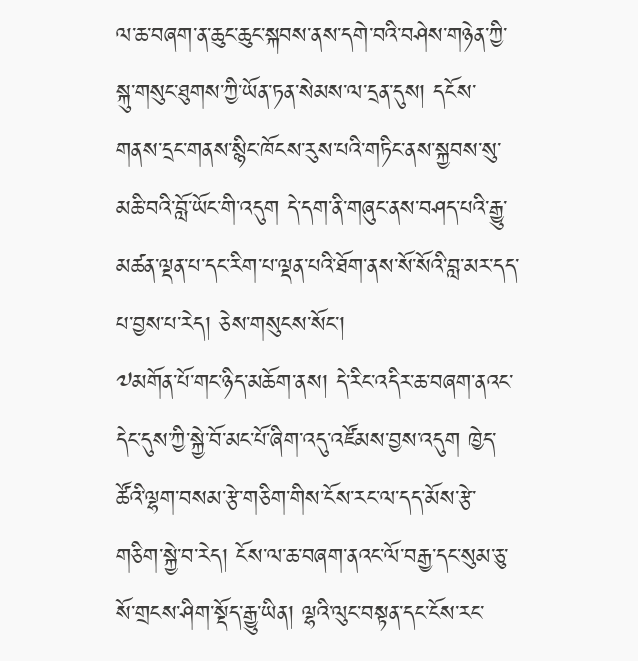ལ་ཆ་བཞག་ན་ཆུང་ཆུང་སྐབས་ནས་དགེ་བའི་བཤེས་གཉེན་ཀྱི་སྐུ་གསུང་ཐུགས་ཀྱི་ཡོན་ཏན་སེམས་ལ་དྲན་དུས། དངོས་གནས་དྲང་གནས་སྙིང་ཁོངས་རུས་པའི་གཏིང་ནས་སྐྱབས་སུ་མཆི་བའི་བློ་ཡོང་གི་འདུག དེ་དག་ནི་གཞུང་ནས་བཤད་པའི་རྒྱུ་མཚན་ལྡན་པ་དང་རིག་པ་ལྡན་པའི་ཐོག་ནས་སོ་སོའི་བླ་མར་དད་པ་བྱས་པ་རེད། ཅེས་གསུངས་སོང་།
༧མགོན་པོ་གང་ཉིད་མཆོག་ནས། དེ་རིང་འདིར་ཆ་བཞག་ནའང་དེང་དུས་ཀྱི་སྐྱེ་བོ་མང་པོ་ཞིག་འདུ་འཛོམས་བྱས་འདུག ཁྱེད་ཚོའི་ལྷག་བསམ་རྩེ་གཅིག་གིས་ངོས་རང་ལ་དད་མོས་རྩེ་གཅིག་སྐྱེ་བ་རེད། ངོས་ལ་ཆ་བཞག་ནའང་ལོ་བརྒྱ་དང་སུམ་ཅུ་སོ་གྲངས་ཤིག་སྡོད་རྒྱུ་ཡིན། ལྷའི་ལུང་བསྟན་དང་ངོས་རང་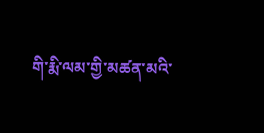གི་རྨི་ལམ་གྱི་མཚན་མའི་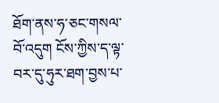ཐོག་ནས་ཧ་ཅང་གསལ་བོ་འདུག ངོས་ཀྱིས་ད་ལྟ་བར་དུ་ཧུར་ཐག་བྱས་པ་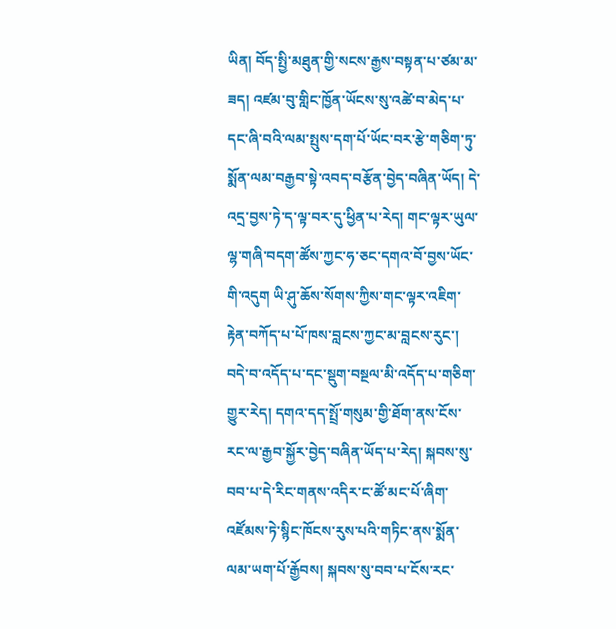ཡིན། བོད་སྤྱི་མཐུན་གྱི་སངས་རྒྱས་བསྟན་པ་ཙམ་མ་ཟད། འཛམ་བུ་གླིང་ཁྱོན་ཡོངས་སུ་འཚེ་བ་མེད་པ་དང་ཞི་བའི་ལམ་སྤུས་དག་པོ་ཡོང་བར་རྩེ་གཅིག་ཏུ་སྨོན་ལམ་བརྒྱབ་སྟེ་འབད་བརྩོན་བྱེད་བཞིན་ཡོད། དེ་འདྲ་བྱས་ཏེ་ད་ལྟ་བར་དུ་ཕྱིན་པ་རེད། གང་ལྟར་ཡུལ་ལྷ་གཞི་བདག་ཚོས་ཀྱང་ཧ་ཅང་དགའ་བོ་བྱས་ཡོང་གི་འདུག ཡི་ཤུ་ཆོས་སོགས་ཀྱིས་གང་ལྟར་འཇིག་རྟེན་བཀོད་པ་པོ་ཁས་བླངས་ཀྱང་མ་བླངས་རུང་། བདེ་བ་འདོད་པ་དང་སྡུག་བསྔལ་མི་འདོད་པ་གཅིག་གྱུར་རེད། དགའ་དད་སྤྲོ་གསུམ་གྱི་ཐོག་ནས་ངོས་རང་ལ་རྒྱབ་སྐྱོར་བྱེད་བཞིན་ཡོད་པ་རེད། སྐབས་སུ་བབ་པ་དེ་རིང་གནས་འདིར་ང་ཚོ་མང་པོ་ཞིག་འཛོམས་ཏེ་སྙིང་ཁོངས་རུས་པའི་གཏིང་ནས་སྨོན་ལམ་ཡག་པོ་རྒྱོབས། སྐབས་སུ་བབ་པ་ངོས་རང་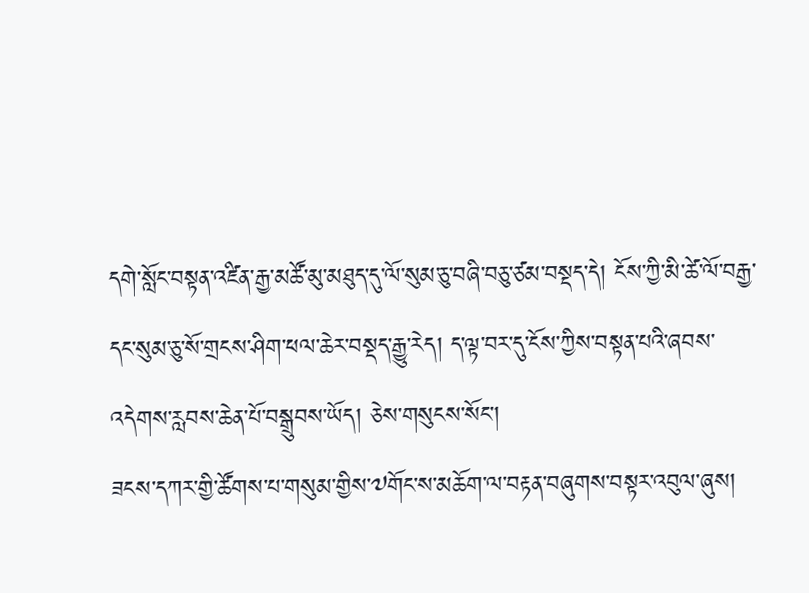དགེ་སློང་བསྟན་འཛིན་རྒྱ་མཚོ་མུ་མཐུད་དུ་ལོ་སུམ་ཅུ་བཞི་བཅུ་ཙམ་བསྡད་དེ། ངོས་ཀྱི་མི་ཚེ་ལོ་བརྒྱ་དང་སུམ་ཅུ་སོ་གྲངས་ཤིག་ཕལ་ཆེར་བསྡད་རྒྱུ་རེད། ད་ལྟ་བར་དུ་ངོས་ཀྱིས་བསྟན་པའི་ཞབས་འདེགས་རླབས་ཆེན་པོ་བསྒྲུབས་ཡོད། ཅེས་གསུངས་སོང་།
ཟངས་དཀར་གྱི་ཚོགས་པ་གསུམ་གྱིས་༧གོང་ས་མཆོག་ལ་བརྟན་བཞུགས་བསྟར་འབུལ་ཞུས།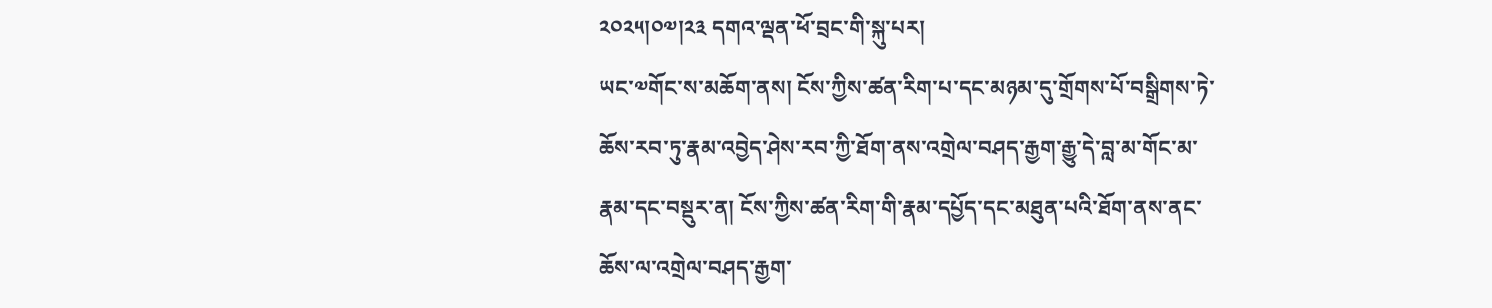༢༠༢༥།༠༧།༢༣ དགའ་ལྡན་ཕོ་བྲང་གི་སྐུ་པར།
ཡང་༧གོང་ས་མཆོག་ནས། ངོས་ཀྱིས་ཚན་རིག་པ་དང་མཉམ་དུ་གྲོགས་པོ་བསྒྲིགས་ཏེ་ཆོས་རབ་ཏུ་རྣམ་འབྱེད་ཤེས་རབ་ཀྱི་ཐོག་ནས་འགྲེལ་བཤད་རྒྱག་རྒྱུ་དེ་བླ་མ་གོང་མ་རྣམ་དང་བསྡུར་ན། ངོས་ཀྱིས་ཚན་རིག་གི་རྣམ་དཔྱོད་དང་མཐུན་པའི་ཐོག་ནས་ནང་ཆོས་ལ་འགྲེལ་བཤད་རྒྱག་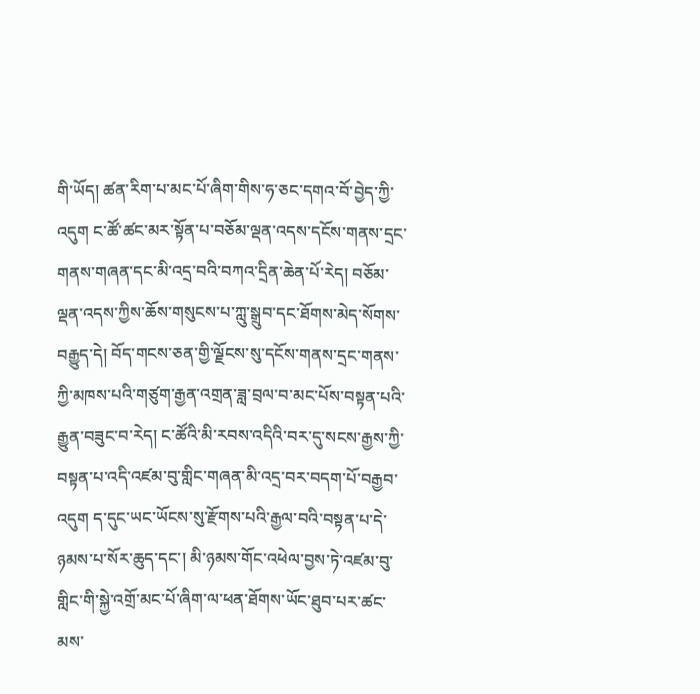གི་ཡོད། ཚན་རིག་པ་མང་པོ་ཞིག་གིས་ཧ་ཅང་དགའ་བོ་བྱེད་ཀྱི་འདུག ང་ཚོ་ཚང་མར་སྟོན་པ་བཅོམ་ལྡན་འདས་དངོས་གནས་དྲང་གནས་གཞན་དང་མི་འདྲ་བའི་བཀའ་དྲིན་ཆེན་པོ་རེད། བཅོམ་ལྡན་འདས་ཀྱིས་ཆོས་གསུངས་པ་ཀླུ་སྒྲུབ་དང་ཐོགས་མེད་སོགས་བརྒྱུད་དེ། བོད་གངས་ཅན་གྱི་ལྗོངས་སུ་དངོས་གནས་དྲང་གནས་ཀྱི་མཁས་པའི་གཙུག་རྒྱན་འགྲན་ཟླ་བྲལ་བ་མང་པོས་བསྟན་པའི་རྒྱུན་བཟུང་བ་རེད། ང་ཚོའི་མི་རབས་འདིའི་བར་དུ་སངས་རྒྱས་ཀྱི་བསྟན་པ་འདི་འཛམ་བུ་གླིང་གཞན་མི་འདྲ་བར་བདག་པོ་བརྒྱབ་འདུག ད་དུང་ཡང་ཡོངས་སུ་རྫོགས་པའི་རྒྱལ་བའི་བསྟན་པ་དེ་ཉམས་པ་སོར་ཆུད་དང་། མི་ཉམས་གོང་འཕེལ་བྱས་ཏེ་འཛམ་བུ་གླིང་གི་སྐྱེ་འགྲོ་མང་པོ་ཞིག་ལ་ཕན་ཐོགས་ཡོང་ཐུབ་པར་ཚང་མས་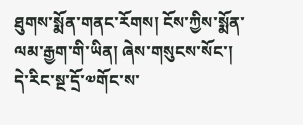ཐུགས་སྨོན་གནང་རོགས། ངོས་ཀྱིས་སྨོན་ལམ་རྒྱག་གི་ཡིན། ཞེས་གསུངས་སོང་།
དེ་རིང་སྔ་དྲོ་༧གོང་ས་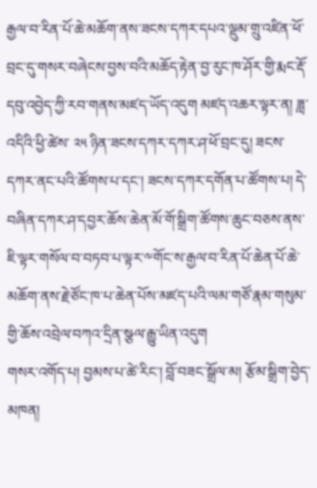རྒྱལ་བ་རིན་པོ་ཆེ་མཆོག་ནས་ཟངས་དཀར་དཔའ་ལྡུམ་གྲུ་འཛིན་ཕོ་བྲང་དུ་གསར་བཞེངས་བྱས་བའི་མཆོད་རྟེན་བྱ་རུང་ཁ་ཤོར་གྱི་རྨང་རྡོ་དབུ་འབྱེད་ཀྱི་རབ་གནས་མཛད་ཡོད་འདུག མཛད་འཆར་ལྟར་ན། ཟླ་འདིའི་ཕྱི་ཚེས་ ༢༥ ཉིན་ཟངས་དཀར་དཀར་ཤ་ཕོ་བྲང་དུ། ཟངས་དཀར་ནང་པའི་ཚོགས་པ་དང་། ཟངས་དཀར་དགོན་པ་ཚོགས་པ། དེ་བཞིན་དཀར་ཤ་དབྱར་ཆོས་ཆེན་མོ་གོ་སྒྲིག་ཚོགས་ཆུང་བཅས་ནས་ཇི་ལྟར་གསོལ་བ་བཏབ་པ་ལྟར་༸གོང་ས་རྒྱལ་བ་རིན་པོ་ཆེན་པོ་ཆེ་མཆོག་ནས་རྗེ་ཙོང་ཁ་པ་ཆེན་པོས་མཛད་པའི་ལམ་གཙོ་རྣམ་གསུམ་གྱི་ཆོས་འབྲེལ་བཀའ་དྲིན་སྩལ་རྒྱུ་ཡིན་འདུག
གསར་འགོད་པ། བྱམས་པ་ཚེ་རིང་། བློ་བཟང་སྒྲོལ་མ། རྩོམ་སྒྲིག་བྱེད་མཁན།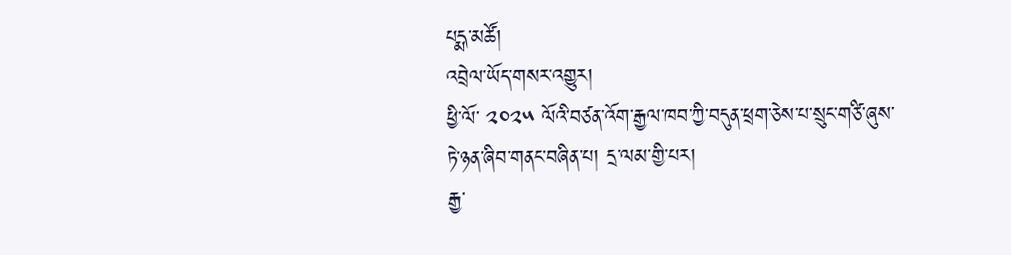པདྨ་མཚོ།
འབྲེལ་ཡོད་གསར་འགྱུར།
ཕྱི་ལོ་ ༢༠༢༥ ལོའི་བཙན་འོག་རྒྱལ་ཁབ་ཀྱི་བདུན་ཕྲག་ཅེས་པ་སྲུང་གཙི་ཞུས་ཏེ་ཉན་ཞིབ་གནང་བཞིན་པ། དྲ་ལམ་གྱི་པར།
རྒྱ་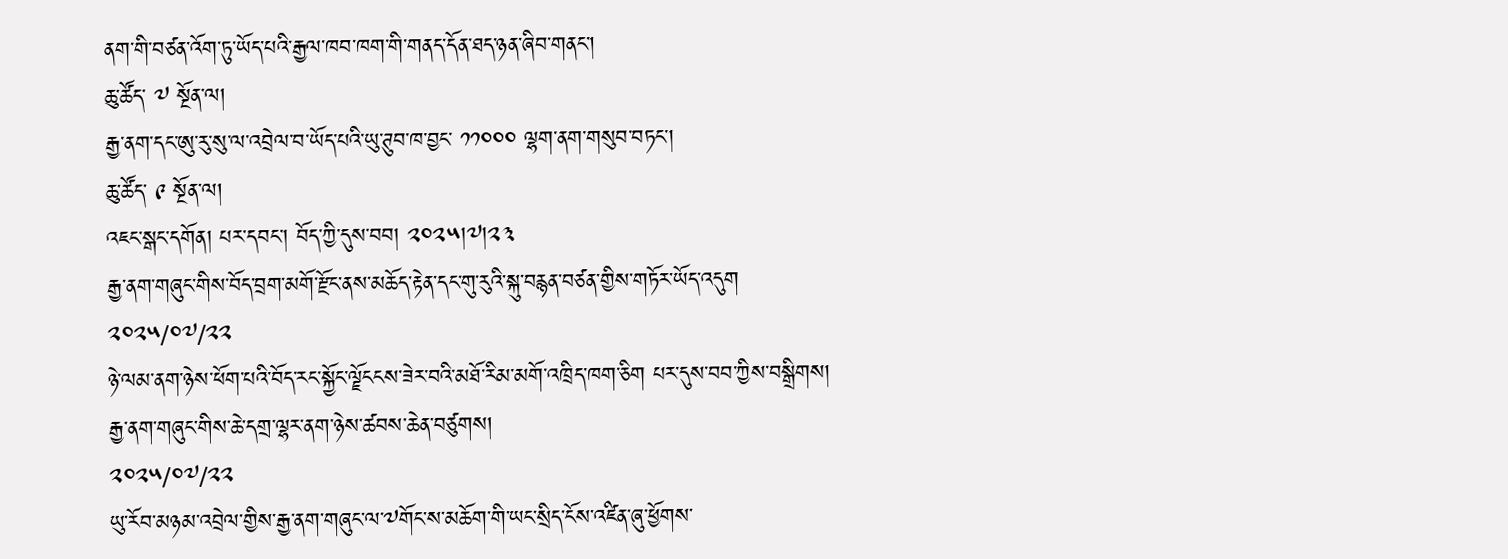ནག་གི་བཙན་འོག་ཏུ་ཡོད་པའི་རྒྱལ་ཁབ་ཁག་གི་གནད་དོན་ཐད་ཉན་ཞིབ་གནང་།
ཆུ་ཚོད་ ༧ སྔོན་ལ།
རྒྱ་ནག་དང་ཨུ་རུ་སུ་ལ་འབྲེལ་བ་ཡོད་པའི་ཡུ་ཊུབ་ཁ་བྱང་ ༡༡༠༠༠ ལྷག་ནག་གསུབ་བཏང་།
ཆུ་ཚོད་ ༩ སྔོན་ལ།
འཇང་སྒང་དགོན། པར་དབང་། བོད་ཀྱི་དུས་བབ། ༢༠༢༥།༧།༢༣
རྒྱ་ནག་གཞུང་གིས་བོད་བྲག་མགོ་རྫོང་ནས་མཆོད་རྟེན་དང་གུ་རུའི་སྐུ་བརྙན་བཙན་གྱིས་གཏོར་ཡོད་འདུག
༢༠༢༥/༠༧/༢༢
ཉེ་ལམ་ནག་ཉེས་ཕོག་པའི་བོད་རང་སྐྱོང་ལྗོངངས་ཟེར་བའི་མཐོ་རིམ་མགོ་འཁྲིད་ཁག་ཅིག པར་དུས་བབ་ཀྱིས་བསྒྲིགས།
རྒྱ་ནག་གཞུང་གིས་ཆེ་དགྲ་ལྷར་ནག་ཉེས་ཚབས་ཆེན་བཙུགས།
༢༠༢༥/༠༧/༢༢
ཡུ་རོབ་མཉམ་འབྲེལ་གྱིས་རྒྱ་ནག་གཞུང་ལ་༧གོང་ས་མཆོག་གི་ཡང་སྲིད་ངོས་འཛིན་ཞུ་ཕྱོགས་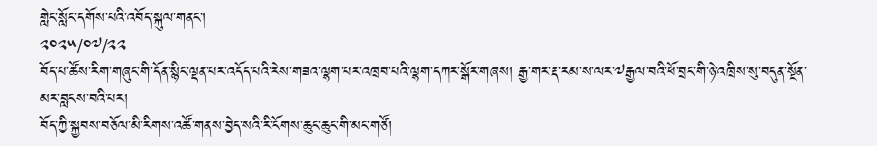གླེང་སློང་དགོས་པའི་འབོད་སྐུལ་གནང་།
༢༠༢༥/༠༧/༢༢
བོད་པ་ཚོས་རིག་གཞུང་གི་དོན་སྙིང་ལྡན་པར་འདོད་པའི་རེས་གཟའ་ལྷག་པར་འཁྲབ་པའི་ལྷག་དཀར་སྒོར་གཞས། རྒྱ་གར་རྡ་རམ་ས་ལར་༧རྒྱལ་བའི་ཕོ་བྲང་གི་ཉེ་འཁྲིས་སུ་བདུན་སྔོན་མར་བླངས་བའི་པར།
བོད་ཀྱི་སྐྱབས་བཅོལ་མི་རིགས་འཚོ་གནས་བྱེད་སའི་རི་ངོགས་ཆུང་ཆུང་གི་མང་གཙོ།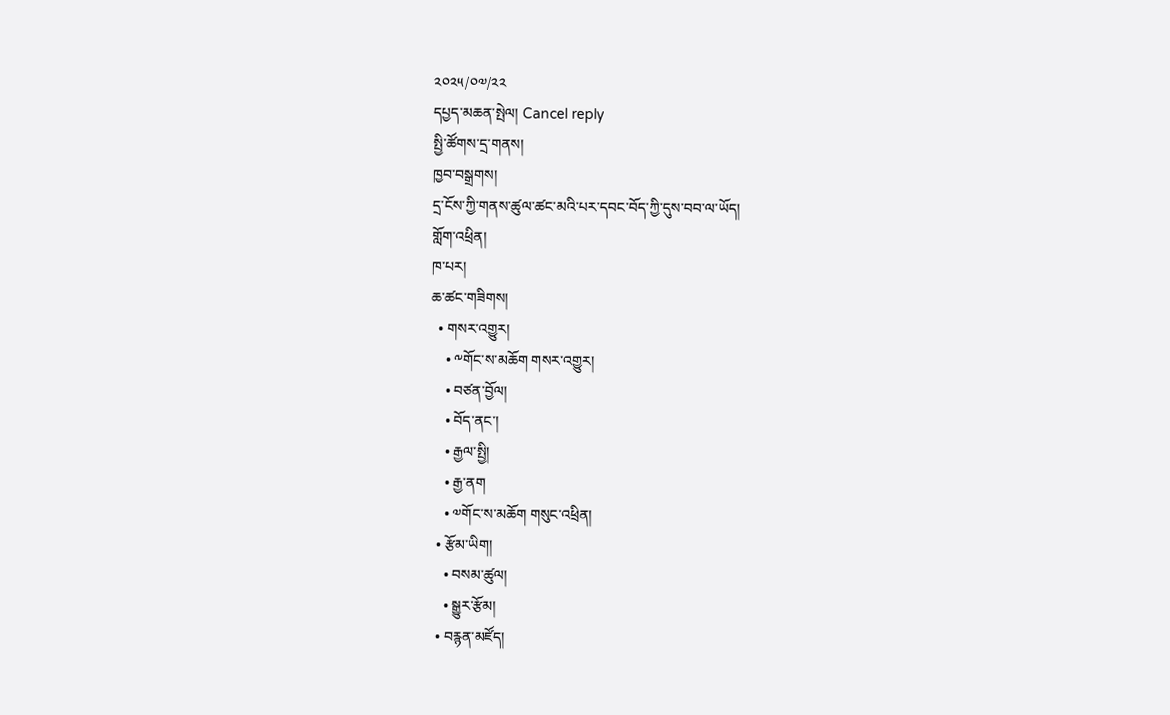༢༠༢༥/༠༧/༢༢
དཔྱད་མཆན་སྤེལ། Cancel reply
སྤྱི་ཚོགས་དྲ་གནས།
ཁྱབ་བསྒྲགས།
དྲ་ངོས་ཀྱི་གནས་ཚུལ་ཚང་མའི་པར་དབང་བོད་ཀྱི་དུས་བབ་ལ་ཡོད།
གློག་འཕྲིན།
ཁ་པར།
ཆ་ཚང་གཟིགས།
  • གསར་འགྱུར།
    • ༸གོང་ས་མཆོག གསར་འགྱུར།
    • བཙན་བྱོལ།
    • བོད་ནང་།
    • རྒྱལ་སྤྱི།
    • རྒྱ་ནག
    • ༧གོང་ས་མཆོག གསུང་འཕྲིན།
  • རྩོམ་ཡིག།
    • བསམ་ཚུལ།
    • སྒྱུར་རྩོམ།
  • བརྙན་མཛོད།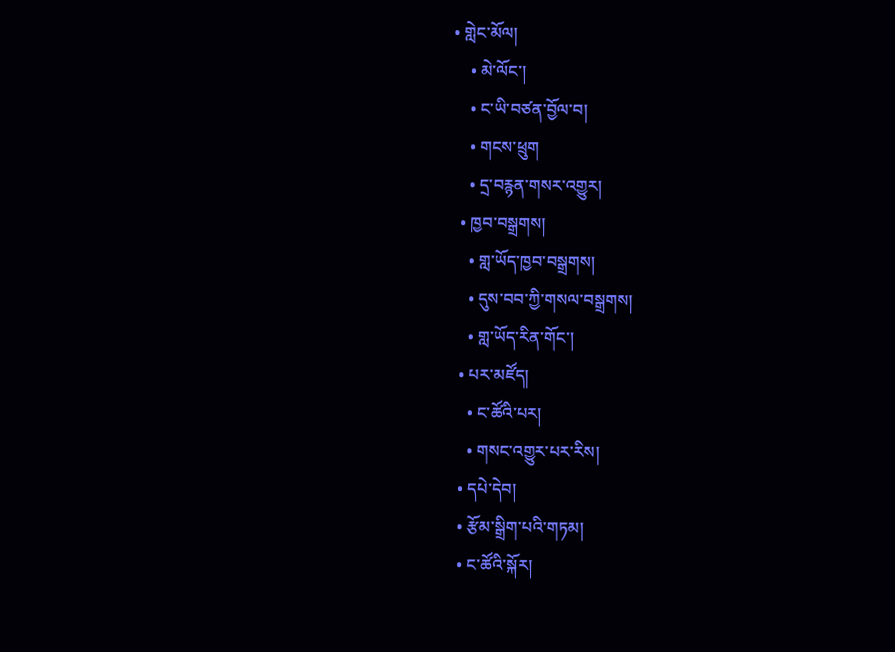• གླེང་མོལ།
    • མེ་ལོང་།
    • ང་ཡི་བཙན་བྱོལ་བ།
    • གངས་ཕྲུག
    • དྲ་བརྙན་གསར་འགྱུར།
  • ཁྱབ་བསྒྲགས།
    • གླ་ཡོད་ཁྱབ་བསྒྲགས།
    • དུས་བབ་ཀྱི་གསལ་བསྒྲགས།
    • གླ་ཡོད་རིན་གོང་།
  • པར་མཛོད།
    • ང་ཚོའི་པར།
    • གསང་འགྱུར་པར་རིས།
  • དཔེ་དེབ།
  • རྩོམ་སྒྲིག་པའི་གཏམ།
  • ང་ཚོའི་སྐོར།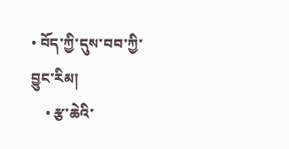• བོད་ཀྱི་དུས་བབ་ཀྱི་བྱུང་རིམ།
    • རྩ་ཆེའི་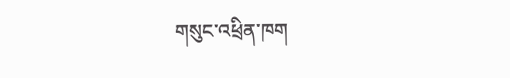གསུང་འཕྲིན་ཁག